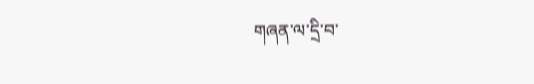གཞན་ལ་དྲི་བ་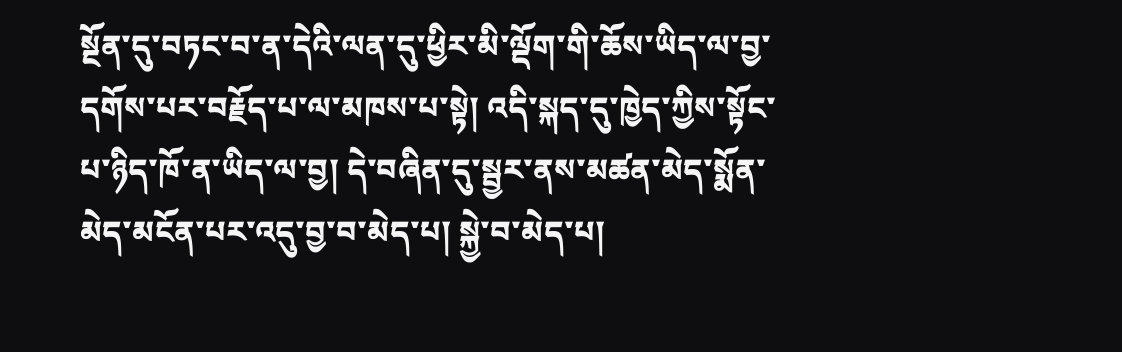སྔོན་དུ་བཏང་བ་ན་དེའི་ལན་དུ་ཕྱིར་མི་ལྡོག་གི་ཆོས་ཡིད་ལ་བྱ་དགོས་པར་བརྗོད་པ་ལ་མཁས་པ་སྟེ། འདི་སྐད་དུ་ཁྱེད་ཀྱིས་སྟོང་པ་ཉིད་ཁོ་ན་ཡིད་ལ་བྱ། དེ་བཞིན་དུ་སྦྱར་ནས་མཚན་མེད་སྨོན་མེད་མངོན་པར་འདུ་བྱ་བ་མེད་པ། སྐྱེ་བ་མེད་པ།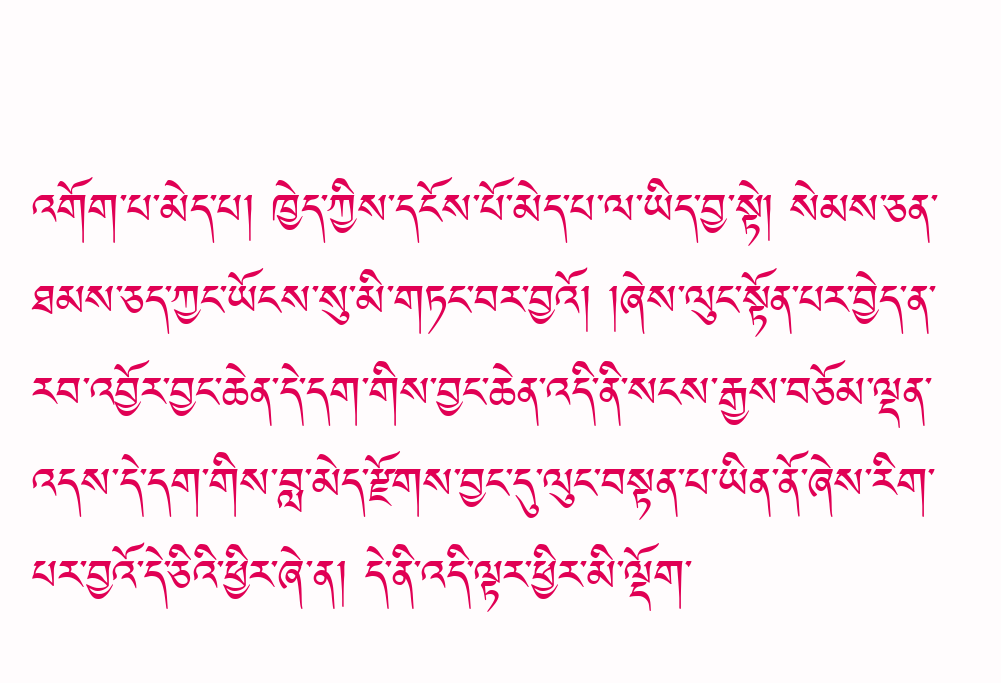འགོག་པ་མེད་པ། ཁྱེད་ཀྱིས་དངོས་པོ་མེད་པ་ལ་ཡིད་བྱ་སྟེ། སེམས་ཅན་ཐམས་ཅད་ཀྱང་ཡོངས་སུ་མི་གཏང་བར་བྱའོ། །ཞེས་ལུང་སྟོན་པར་བྱེད་ན་རབ་འབྱོར་བྱང་ཆེན་དེ་དག་གིས་བྱང་ཆེན་འདི་ནི་སངས་རྒྱས་བཅོམ་ལྡན་འདས་དེ་དག་གིས་བླ་མེད་རྫོགས་བྱང་དུ་ལུང་བསྟན་པ་ཡིན་ནོ་ཞེས་རིག་པར་བྱའོ་དེ་ཅིའི་ཕྱིར་ཞེ་ན། དེ་ནི་འདི་ལྟར་ཕྱིར་མི་ལྡོག་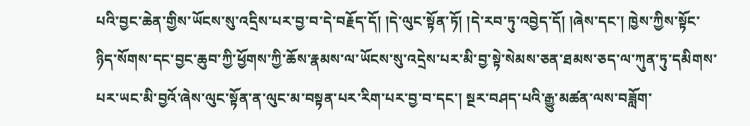པའི་བྱང་ཆེན་གྱིས་ཡོངས་སུ་འདྲིས་པར་བྱ་བ་དེ་བརྗོད་དོ། །དེ་ལུང་སྟོན་ཏོ། །དེ་རབ་ཏུ་འབྱེད་དོ། །ཞེས་དང་། ཁྱེས་ཀྱིས་སྟོང་ཉིད་སོགས་དང་བྱང་ཆུབ་ཀྱི་ཕྱོགས་ཀྱི་ཆོས་རྣམས་ལ་ཡོངས་སུ་འདྲེས་པར་མི་བྱ་སྟེ་སེམས་ཅན་ཐམས་ཅད་ལ་ཀུན་ཏུ་དམིགས་པར་ཡང་མི་བྱའོ་ཞེས་ལུང་སྟོན་ན་ལུང་མ་བསྟན་པར་རིག་པར་བྱ་བ་དང་། སྔར་བཤད་པའི་རྒྱུ་མཚན་ལས་བཟློག་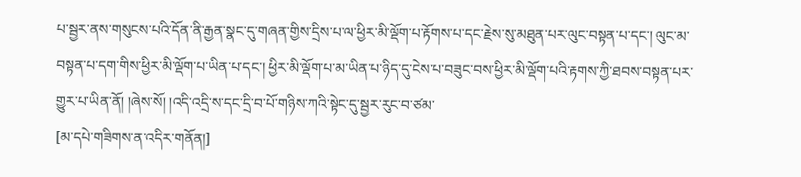པ་སྦྱར་ནས་གསུངས་པའི་དོན་ནི་རྒྱན་སྣང་དུ་གཞན་གྱིས་དྲིས་པ་ལ་ཕྱིར་མི་ལྡོག་པ་རྟོགས་པ་དང་རྗེས་སུ་མཐུན་པར་ལུང་བསྟན་པ་དང་། ལུང་མ་བསྟན་པ་དག་གིས་ཕྱིར་མི་ལྡོག་པ་ཡིན་པ་དང་། ཕྱིར་མི་ལྡོག་པ་མ་ཡིན་པ་ཉིད་དུ་ངེས་པ་བཟུང་བས་ཕྱིར་མི་ལྡོག་པའི་རྟགས་ཀྱི་ཐབས་བསྟན་པར་གྱུར་པ་ཡིན་ནོ། །ཞེས་སོ། །འདི་འདྲི་ས་དང་དྲི་བ་པོ་གཉིས་ཀའི་སྟེང་དུ་སྦྱར་རུང་བ་ཙམ་
[མ་དཔེ་གཟིགས་ན་འདིར་གནོན།]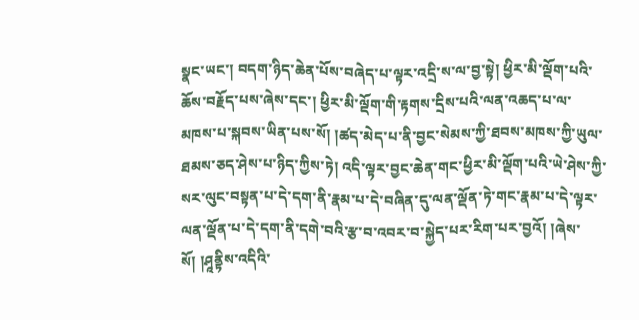སྣང་ཡང་། བདག་ཉིད་ཆེན་པོས་བཞེད་པ་ལྟར་འདྲི་ས་ལ་བྱ་སྟེ། ཕྱིར་མི་ལྡོག་པའི་ཆོས་བརྗོད་པས་ཞེས་དང་། ཕྱིར་མི་ལྡོག་གི་རྟགས་དྲིས་པའི་ལན་འཆད་པ་ལ་མཁས་པ་སྐབས་ཡིན་པས་སོ། །ཚད་མེད་པ་ནི་བྱང་སེམས་ཀྱི་ཐབས་མཁས་ཀྱི་ཡུལ་ཐམས་ཅད་ཤེས་པ་ཉིད་ཀྱིས་ཏེ། འདི་ལྟར་བྱང་ཆེན་གང་ཕྱིར་མི་ལྡོག་པའི་ཡེ་ཤེས་ཀྱི་སར་ལུང་བསྟན་པ་དེ་དག་ནི་རྣམ་པ་དེ་བཞིན་དུ་ལན་ལྡོན་ཏེ་གང་རྣམ་པ་དེ་ལྟར་ལན་ལྡོན་པ་དེ་དག་ནི་དགེ་བའི་རྩ་བ་འབར་བ་སྐྱེད་པར་རིག་པར་བྱའོ། །ཞེས་སོ། །ཤཱནྟིས་འདིའི་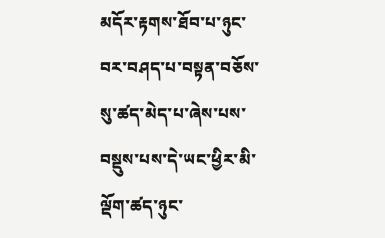མདོར་རྟགས་ཐོབ་པ་ཉུང་བར་བཤད་པ་བསྟན་བཅོས་སུ་ཚད་མེད་པ་ཞེས་པས་བསྡུས་པས་དེ་ཡང་ཕྱིར་མི་ལྡོག་ཚད་ཉུང་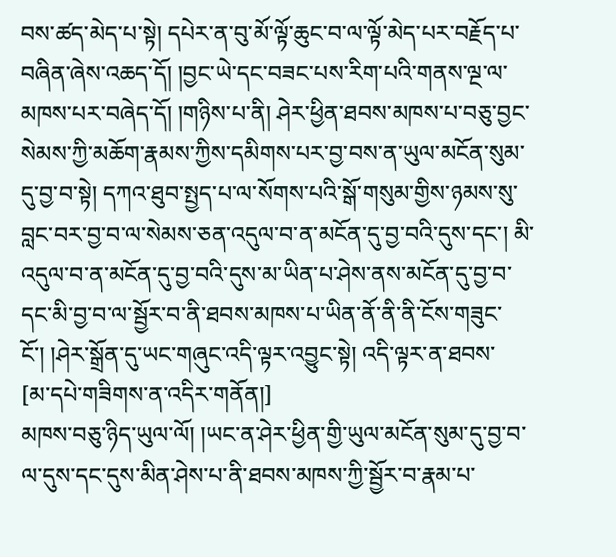བས་ཚད་མེད་པ་སྟེ། དཔེར་ན་བུ་མོ་ལྟོ་ཆུང་བ་ལ་ལྟོ་མེད་པར་བརྗོད་པ་བཞིན་ཞེས་འཆད་དོ། །བྱང་ཡེ་དང་བཟང་པས་རིག་པའི་གནས་ལྔ་ལ་མཁས་པར་བཞེད་དོ། །གཉིས་པ་ནི། ཤེར་ཕྱིན་ཐབས་མཁས་པ་བཅུ་བྱང་སེམས་ཀྱི་མཆོག་རྣམས་ཀྱིས་དམིགས་པར་བྱ་བས་ན་ཡུལ་མངོན་སུམ་དུ་བྱ་བ་སྟེ། དཀའ་ཐུབ་སྤྱད་པ་ལ་སོགས་པའི་སྒོ་གསུམ་གྱིས་ཉམས་སུ་བླང་བར་བྱ་བ་ལ་སེམས་ཅན་འདུལ་བ་ན་མངོན་དུ་བྱ་བའི་དུས་དང་། མི་འདུལ་བ་ན་མངོན་དུ་བྱ་བའི་དུས་མ་ཡིན་པ་ཤེས་ནས་མངོན་དུ་བྱ་བ་དང་མི་བྱ་བ་ལ་སྦྱོར་བ་ནི་ཐབས་མཁས་པ་ཡིན་ནོ་ནི་ནི་ངོས་གཟུང་ངོ་། །ཤེར་སྒྲོན་དུ་ཡང་གཞུང་འདི་ལྟར་འབྱུང་སྟེ། འདི་ལྟར་ན་ཐབས་
[མ་དཔེ་གཟིགས་ན་འདིར་གནོན།]
མཁས་བཅུ་ཉིད་ཡུལ་ལོ། །ཡང་ན་ཤེར་ཕྱིན་གྱི་ཡུལ་མངོན་སུམ་དུ་བྱ་བ་ལ་དུས་དང་དུས་མིན་ཤེས་པ་ནི་ཐབས་མཁས་ཀྱི་སྦྱོར་བ་རྣམ་པ་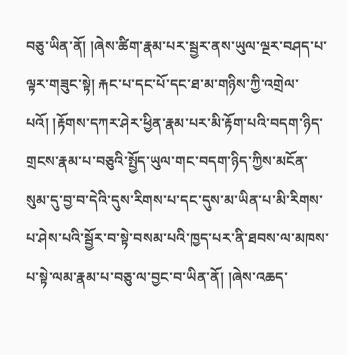བཅུ་ཡིན་ནོ། །ཞེས་ཚིག་རྣམ་པར་སྦྱར་ནས་ཡུལ་ལྔར་བཤད་པ་ལྟར་གཟུང་སྟེ། རྐང་པ་དང་པོ་དང་ཐ་མ་གཉིས་ཀྱི་འགྲེལ་པའོ། །རྟོགས་དཀར་ཤེར་ཕྱིན་རྣམ་པར་མི་རྟོག་པའི་བདག་ཉིད་གྲངས་རྣམ་པ་བཅུའི་སྤྱོད་ཡུལ་གང་བདག་ཉིད་ཀྱིས་མངོན་སུམ་དུ་བྱ་བ་དེའི་དུས་རིགས་པ་དང་དུས་མ་ཡིན་པ་མི་རིགས་པ་ཤེས་པའི་སྦྱོར་བ་སྟེ་བསམ་པའི་ཁྱད་པར་ནི་ཐབས་ལ་མཁས་པ་སྟེ་ལམ་རྣམ་པ་བཅུ་ལ་བྱང་བ་ཡིན་ནོ། །ཞེས་འཆད་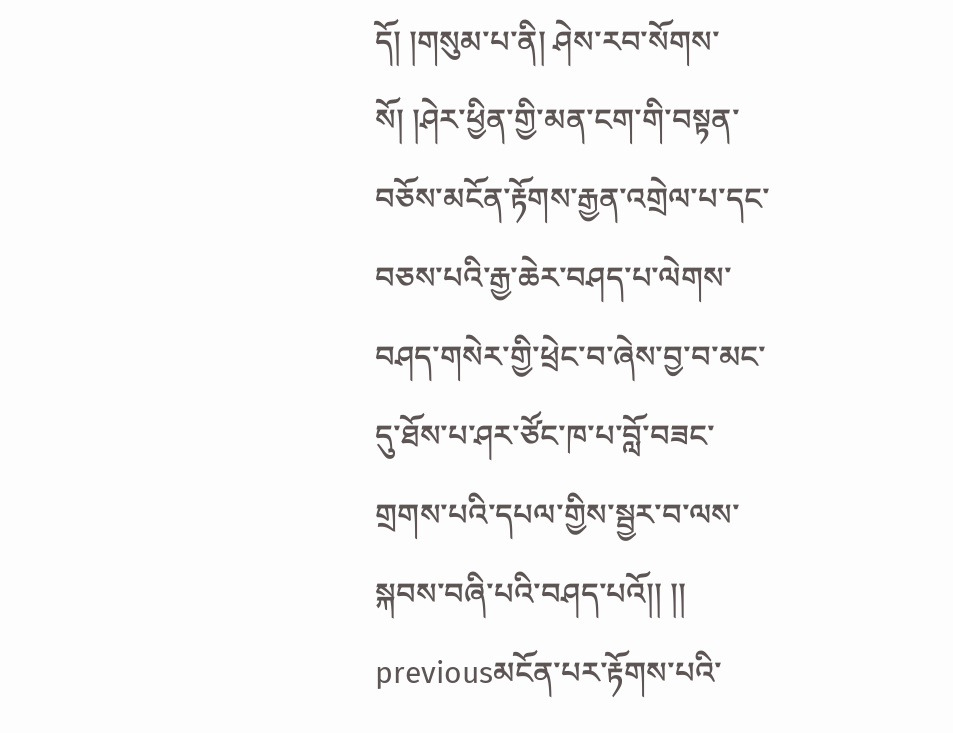དོ། །གསུམ་པ་ནི། ཤེས་རབ་སོགས་སོ། །ཤེར་ཕྱིན་གྱི་མན་ངག་གི་བསྟན་བཅོས་མངོན་རྟོགས་རྒྱན་འགྲེལ་པ་དང་བཅས་པའི་རྒྱ་ཆེར་བཤད་པ་ལེགས་བཤད་གསེར་གྱི་ཕྲེང་བ་ཞེས་བྱ་བ་མང་དུ་ཐོས་པ་ཤར་ཙོང་ཁ་པ་བློ་བཟང་གྲགས་པའི་དཔལ་གྱིས་སྦྱར་བ་ལས་སྐབས་བཞི་པའི་བཤད་པའོ།། །།
previousམངོན་པར་རྟོགས་པའི་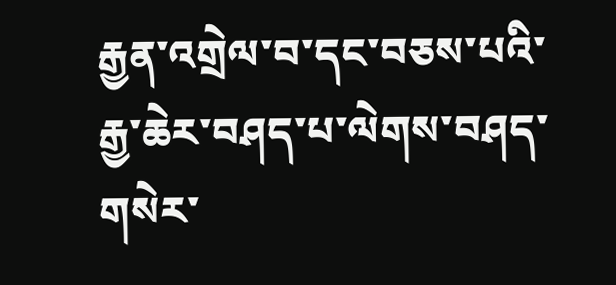རྒྱན་འགྲེལ་བ་དང་བཅས་པའི་རྒྱ་ཆེར་བཤད་པ་ལེགས་བཤད་གསེར་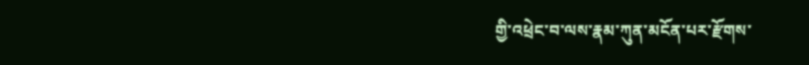གྱི་འཕྲེང་བ་ལས་རྣམ་ཀུན་མངོན་པར་རྫོགས་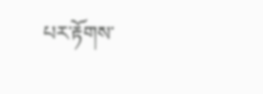པར་རྟོགས་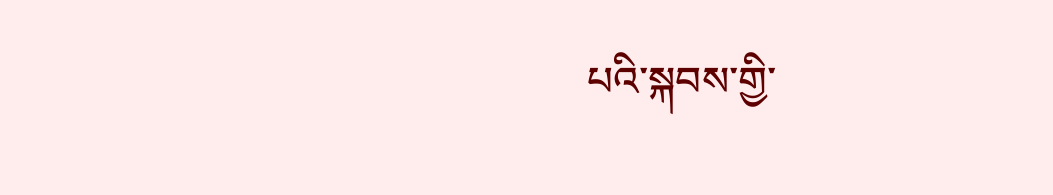པའི་སྐབས་གྱི་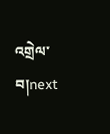འགྲེལ་བ།next